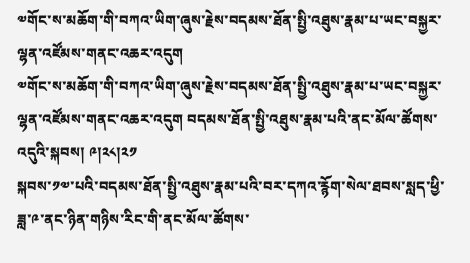༧གོང་ས་མཆོག་གི་བཀའ་ཡིག་ཞུས་རྗེས་བདམས་ཐོན་སྤྱི་འཐུས་རྣམ་པ་ཡང་བསྐྱར་ལྷན་འཛོམས་གནང་འཆཪ་འདུག
༧གོང་ས་མཆོག་གི་བཀའ་ཡིག་ཞུས་རྗེས་བདམས་ཐོན་སྤྱི་འཐུས་རྣམ་པ་ཡང་བསྐྱར་ལྷན་འཛོམས་གནང་འཆཪ་འདུག བདམས་ཐོན་སྤྱི་འཐུས་རྣམ་པའི་ནང་མོལ་ཚོགས་འདུའི་སྐབས། ༩།༢༨།༢༡
སྐབས་༡༧་པའི་བདམས་ཐོན་སྤྱི་འཐུས་རྣམ་པའི་བར་དཀའ་རྙོག་སེལ་ཐབས་སླད་ཕྱི་ཟླ་༩་ནང་ཉིན་གཉིས་རིང་གི་ནང་མོལ་ཚོགས་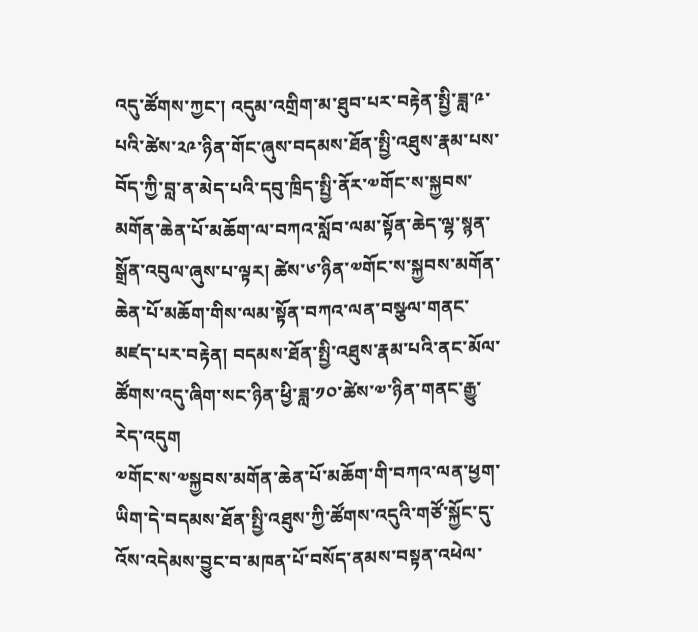འདུ་ཚོགས་ཀྱང་། འདུམ་འགྲིག་མ་ཐུབ་པར་བརྟེན་སྤྱི་ཟླ་༩་པའི་ཚེས་༢༩་ཉིན་གོང་ཞུས་བདམས་ཐོན་སྤྱི་འཐུས་རྣམ་པས་བོད་ཀྱི་བླ་ན་མེད་པའི་དབུ་ཁྲིད་སྤྱི་ནོར་༧གོང་ས་སྐྱབས་མགོན་ཆེན་པོ་མཆོག་ལ་བཀའ་སློབ་ལམ་སྟོན་ཆེད་ལྷ་སྙན་སྒྲོན་འབུལ་ཞུས་པ་ལྟར། ཚེས་༦་ཉིན་༧གོང་ས་སྐྱབས་མགོན་ཆེན་པོ་མཆོག་གིས་ལམ་སྟོན་བཀའ་ལན་བསྩལ་གནང་མཛད་པར་བརྟེན། བདམས་ཐོན་སྤྱི་འཐུས་རྣམ་པའི་ནང་མོལ་ཚོགས་འདུ་ཞིག་སང་ཉིན་ཕྱི་ཟླ་༡༠་ཚེས་༧་ཉིན་གནང་རྒྱུ་རེད་འདུག
༧གོང་ས་༧སྐྱབས་མགོན་ཆེན་པོ་མཆོག་གི་བཀའ་ལན་ཕྱག་ཡིག་དེ་བདམས་ཐོན་སྤྱི་འཐུས་ཀྱི་ཚོགས་འདུའི་གཙོ་སྐྱོང་དུ་འོས་འདེམས་བྱུང་བ་མཁན་པོ་བསོད་ནམས་བསྟན་འཕེལ་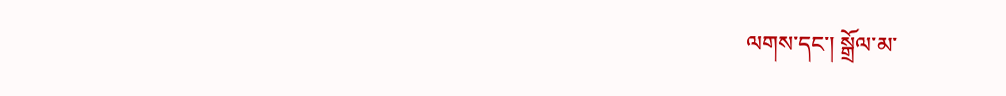ལགས་དང་། སྒྲོལ་མ་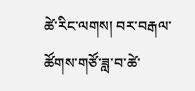ཚེ་རིང་ལགས། བར་བརྒལ་ཚོགས་གཙོ་ཟླ་བ་ཚེ་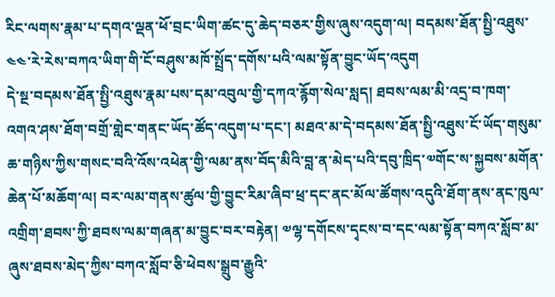རིང་ལགས་རྣམ་པ་དགའ་ལྡན་ཕོ་བྲང་ཡིག་ཚང་དུ་ཆེད་བཅར་གྱིས་ཞུས་འདུག་ལ། བདམས་ཐོན་སྤྱི་འཐུས་༤༤་རེ་རེས་བཀའ་ཡིག་གི་ངོ་བཤུས་མཁོ་སྤྲོད་དགོས་པའི་ལམ་སྟོན་བྱུང་ཡོད་འདུག
དེ་སྔ་བདམས་ཐོན་སྤྱི་འཐུས་རྣམ་པས་དམ་འབུལ་གྱི་དཀའ་རྙོག་སེལ་སླད། ཐབས་ལམ་མི་འདྲ་བ་ཁག་འགའ་ཤས་ཐོག་བགྲོ་གླེང་གནང་ཡོད་ཚོད་འདུག་པ་དང་། མཐའ་མ་དེ་བདམས་ཐོན་སྤྱི་འཐུས་ངོ་ཡོད་གསུམ་ཆ་གཉིས་ཀྱིས་གསང་བའི་འོས་འཕེན་གྱི་ལམ་ནས་བོད་མིའི་བླ་ན་མེད་པའི་དབུ་ཁྲིད་༧གོང་ས་སྐྱབས་མགོན་ཆེན་པོ་མཆོག་ལ། བར་ལམ་གནས་ཚུལ་གྱི་བྱུང་རིམ་ཞིབ་ཕྲ་དང་ནང་མོལ་ཚོགས་འདུའི་ཐོག་ནས་ནང་ཁུལ་འགྲིག་ཐབས་ཀྱི་ཐབས་ལམ་གཞན་མ་བྱུང་བར་བརྟེན། ༧ལྷ་དགོངས་དྭངས་བ་དང་ལམ་སྟོན་བཀའ་སློབ་མ་ཞུས་ཐབས་མེད་ཀྱིས་བཀའ་སློབ་ཅི་ཕེབས་སྒྲུབ་རྒྱུའི་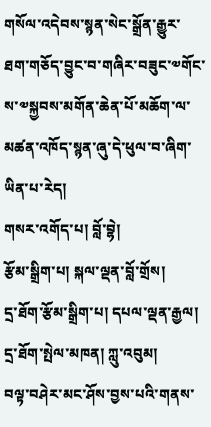གསོལ་འདེབས་སྙན་སེང་སྒྲོན་རྒྱུར་ཐག་གཅོད་བྱུང་བ་གཞིར་བཟུང་༧གོང་ས་༧སྐྱབས་མགོན་ཆེན་པོ་མཆོག་ལ་མཚན་འཁོད་སྙན་ཞུ་དེ་ཕུལ་བ་ཞིག་ཡིན་པ་རེད།
གསར་འགོད་པ། བློ་བྷེ།
རྩོམ་སྒྲིག་པ། སྐལ་ལྡན་བློ་གྲོས།
དྲ་ཐོག་རྩོམ་སྒྲིག་པ། དཔལ་ལྡན་རྒྱལ།
དྲ་ཐོག་སྤེལ་མཁན། ཀླུ་འབུམ།
བལྟ་བཤེར་མང་ཤོས་བྱས་པའི་གནས་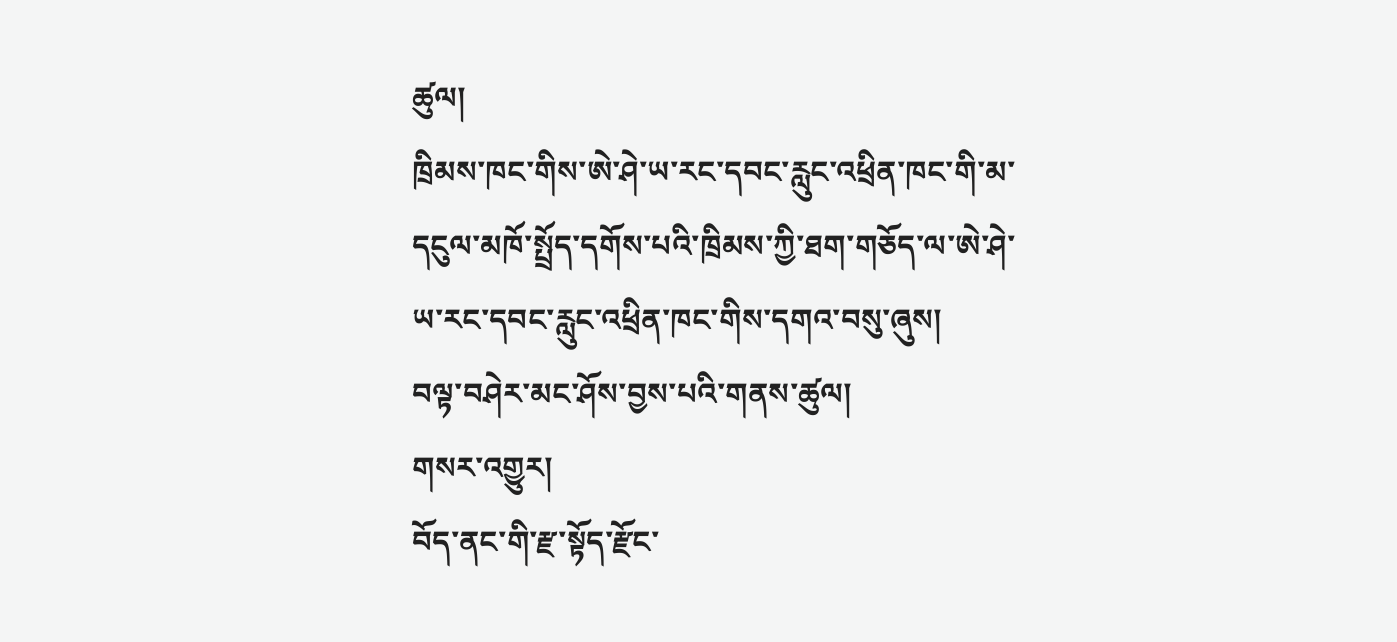ཚུལ།
ཁྲིམས་ཁང་གིས་ཨེ་ཤེ་ཡ་རང་དབང་རླུང་འཕྲིན་ཁང་གི་མ་དངུལ་མཁོ་སྤྲོད་དགོས་པའི་ཁྲིམས་ཀྱི་ཐག་གཅོད་ལ་ཨེ་ཤེ་ཡ་རང་དབང་རླུང་འཕྲིན་ཁང་གིས་དགའ་བསུ་ཞུས།
བལྟ་བཤེར་མང་ཤོས་བྱས་པའི་གནས་ཚུལ།
གསར་འགྱུར།
བོད་ནང་གི་རྫ་སྟོད་རྫོང་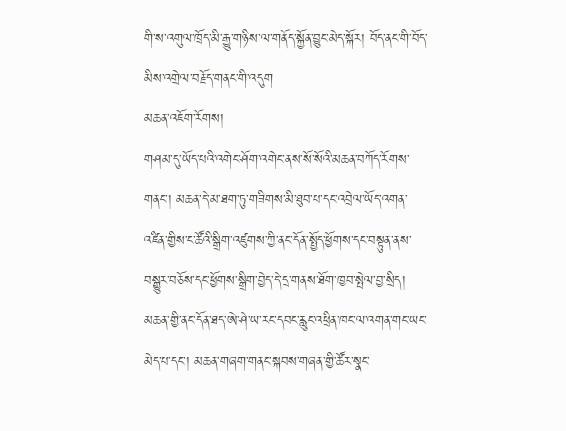གི་ས་འགུལ་ཁྲོད་མི་རྒྱུ་གཉིས་ལ་གནོད་སྐྱོན་བྱུང་མེད་སྐོར། བོད་ནང་གི་བོད་མིས་འགྲེལ་བརྗོད་གནང་གི་འདུག
མཆན་འཇོག་རོགས།
གཤམ་དུ་ཡོད་པའི་འགེང་ཤོག་འགེང་ནས་སོ་སོའི་མཆན་བཀོད་རོགས་གནང་། མཆན་དེ་མ་ཐག་ཏུ་གཟིགས་མི་ཐུབ་པ་དང་འབྲེལ་ཡོད་འགན་འཛིན་གྱིས་ང་ཚོའི་སྒྲིག་འཛུགས་ཀྱི་ནང་དོན་སྤྱོད་ཕྱོགས་དང་བསྟུན་ནས་བསྒྱུར་བཅོས་དང་ཕྱོགས་སྒྲིག་བྱེད་དེ་དྲ་གནས་ཐོག་ཁྱབ་སྤེལ་བྱ་སྲིད། མཆན་གྱི་ནང་དོན་ཐད་ཨེ་ཤེ་ཡ་རང་དབང་རླུང་འཕྲིན་ཁང་ལ་འགན་གང་ཡང་མེད་པ་དང་། མཆན་གཞག་གནང་སྐབས་གཞན་གྱི་ཚོར་སྣང་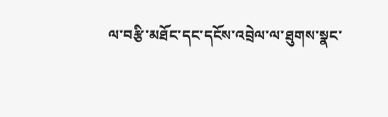ལ་བརྩི་མཐོང་དང་དངོས་འབྲེལ་ལ་ཐུགས་སྣང་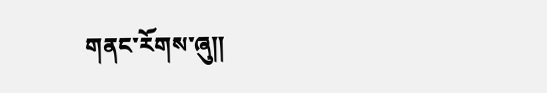གནང་རོགས་ཞུ༎